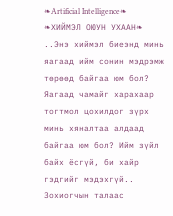❧Artificial Intelligence❧
❧ХИЙМЭЛ ОЮУН УХААН❧
..Энэ хиймэл биеэнд минь яагаад ийм сонин мэдрэмж төрөөд байгаа юм бол? Яагаад чамайг харахаар тогтмол цохилдог зүрх минь хяналтаа алдаад байгаа юм бол? Ийм зүйл байх ёсгүй, би хайр гэдгийг мэдэхгүй..
Зохиогчын талаас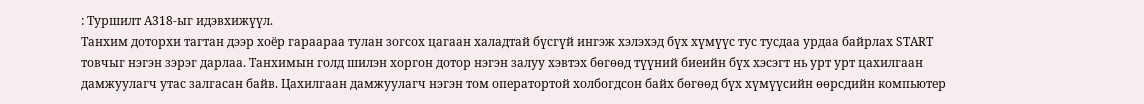: Туршилт А318-ыг идэвхижүүл.
Танхим доторхи тагтан дээр хоёр гараараа тулан зогсох цагаан халадтай бүсгүй ингэж хэлэхэд бүх хүмүүс тус тусдаа урдаа байрлах START товчыг нэгэн зэрэг дарлаа. Танхимын голд шилэн хоргон дотор нэгэн залуу хэвтэх бөгөөд түүний биеийн бүх хэсэгт нь урт урт цахилгаан дамжуулагч утас залгасан байв. Цахилгаан дамжуулагч нэгэн том оператортой холбогдсон байх бөгөөд бүх хүмүүсийн өөрсдийн компьютер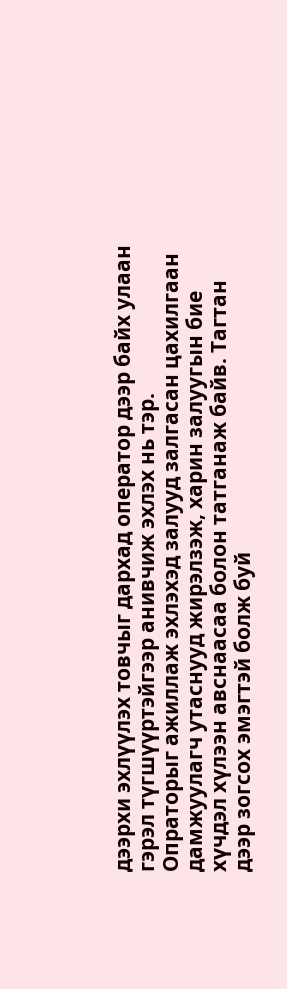дээрхи эхлүүлэх товчыг дархад оператор дээр байх улаан гэрэл түгшүүртэйгээр анивчиж эхлэх нь тэр.
Опраторыг ажиллаж эхлэхэд залууд залгасан цахилгаан дамжуулагч утаснууд жирэлзэж, харин залуугын бие хүчдэл хүлээн авснаасаа болон татганаж байв. Тагтан дээр зогсох эмэгтэй болж буй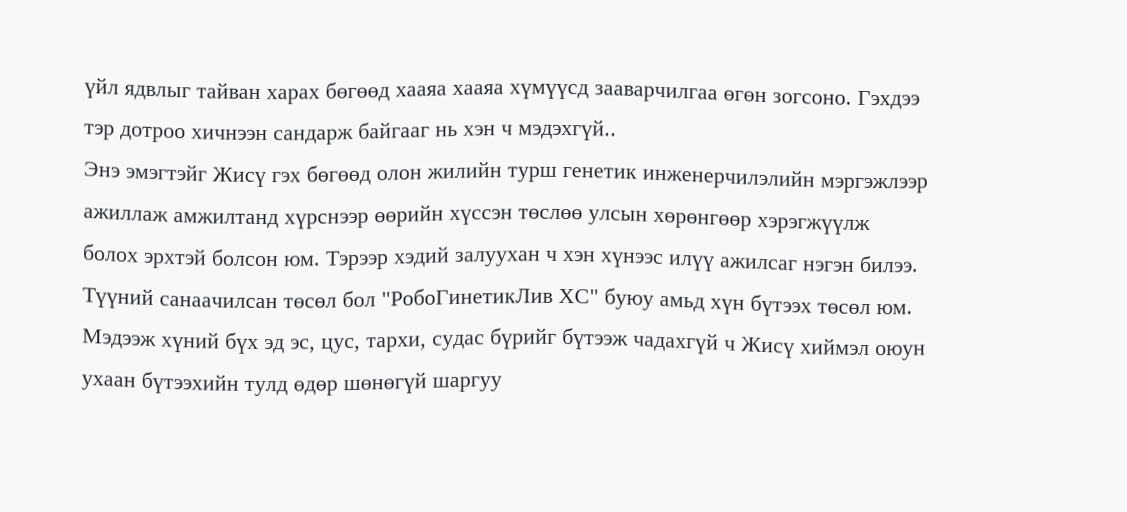үйл ядвлыг тайван харах бөгөөд хааяа хааяа хүмүүсд зааварчилгаа өгөн зогсоно. Гэхдээ тэр дотроо хичнээн сандарж байгааг нь хэн ч мэдэхгүй..
Энэ эмэгтэйг Жисү гэх бөгөөд олон жилийн турш генетик инженерчилэлийн мэргэжлээр ажиллаж амжилтанд хүрснээр өөрийн хүссэн төслөө улсын хөрөнгөөр хэрэгжүүлж болох эрхтэй болсон юм. Тэрээр хэдий залуухан ч хэн хүнээс илүү ажилсаг нэгэн билээ.
Түүний санаачилсан төсөл бол "РобоГинетикЛив ХС" буюу амьд хүн бүтээх төсөл юм. Мэдээж хүний бүх эд эс, цус, тархи, судас бүрийг бүтээж чадахгүй ч Жисү хиймэл оюун ухаан бүтээхийн тулд өдөр шөнөгүй шаргуу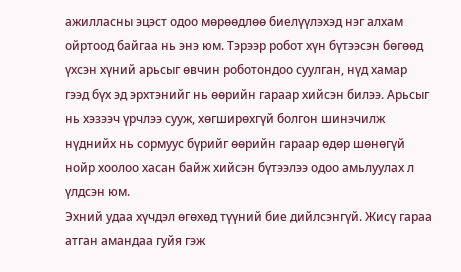ажилласны эцэст одоо мөрөөдлөө биелүүлэхэд нэг алхам ойртоод байгаа нь энэ юм. Тэрээр робот хүн бүтээсэн бөгөөд үхсэн хүний арьсыг өвчин роботондоо суулган, нүд хамар гээд бүх эд эрхтэнийг нь өөрийн гараар хийсэн билээ. Арьсыг нь хэзээч үрчлээ сууж, хөгширөхгүй болгон шинэчилж нүднийх нь сормуус бүрийг өөрийн гараар өдөр шөнөгүй нойр хоолоо хасан байж хийсэн бүтээлээ одоо амьлуулах л үлдсэн юм.
Эхний удаа хүчдэл өгөхөд түүний бие дийлсэнгүй. Жисү гараа атган амандаа гуйя гэж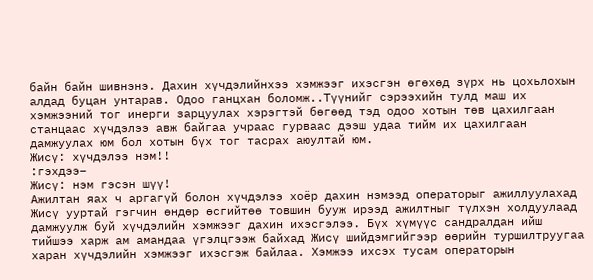байн байн шивнэнэ. Дахин хүчдэлийнхээ хэмжээг ихэсгэн өгөхөд зүрх нь цохьлохын алдад буцан унтарав. Одоо ганцхан боломж..Түүнийг сэрээхийн тулд маш их хэмжээний тог инерги зарцуулах хэрэгтэй бөгөөд тэд одоо хотын төв цахилгаан станцаас хүчдэлээ авж байгаа учраас гурваас дээш удаа тийм их цахилгаан дамжуулах юм бол хотын бүх тог тасрах аюултай юм.
Жисү: хүчдэлээ нэм!!
:гэхдээ–
Жисү: нэм гэсэн шүү!
Ажилтан яах ч аргагүй болон хүчдэлээ хоёр дахин нэмээд операторыг ажиллуулахад Жисү ууртай гэгчин өндөр өсгийтөө товшин бууж ирээд ажилтныг түлхэн холдуулаад дамжуулж буй хүчдэлийн хэмжээг дахин ихэсгэлээ. Бүх хүмүүс сандралдан ийш тийшээ харж ам амандаа үгэлцгээж байхад Жисү шийдэмгийгээр өөрийн туршилтруугаа харан хүчдэлийн хэмжээг ихэсгэж байлаа. Хэмжээ ихсэх тусам операторын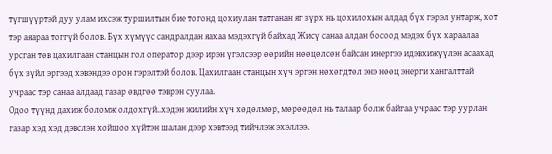түгшүүртэй дуу улам ихсэж туршилтын бие тогонд цохиулан татганан яг зүрх нь цохилохын алдад бүх гэрэл унтарж, хот тэр аяараа тоггүй болов. Бүх хүмүүс сандралдан яахаа мэдэхгүй байхад Жисү санаа алдан босоод мэдэх бүх хараалаа урсган төв цахилгаан станцын гол оператор дээр ирэн үгэлсээр өөрийн нөөцөлсөн байсан инергээ идэвхижүүлэн асаахад бүх зүйл эргээд хэвэндээ орон гэрэлтэй болов. Цахилгаан станцын хүч эргэн нөхөгдтөл энэ нөөц энерги хангалттай учраас тэр санаа алдаад газар өвдгөө тэврэн суулаа.
Одоо түүнд дахиж боломж олдохгүй..хэдэн жилийн хүч хөдөлмөр, мөрөөдөл нь талаар болж байгаа учраас тэр уурлан газар хэд хэд дэвслэн хойшоо хүйтэн шалан дээр хэвтээд тийчлэж эхэллээ.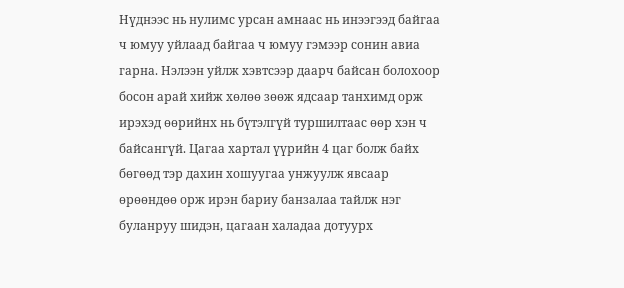Нүднээс нь нулимс урсан амнаас нь инээгээд байгаа ч юмуу уйлаад байгаа ч юмуу гэмээр сонин авиа гарна. Нэлээн уйлж хэвтсээр даарч байсан болохоор босон арай хийж хөлөө зөөж ядсаар танхимд орж ирэхэд өөрийнх нь бүтэлгүй туршилтаас өөр хэн ч байсангүй. Цагаа хартал үүрийн 4 цаг болж байх бөгөөд тэр дахин хошуугаа унжуулж явсаар өрөөндөө орж ирэн бариу банзалаа тайлж нэг буланруу шидэн, цагаан халадаа дотуурх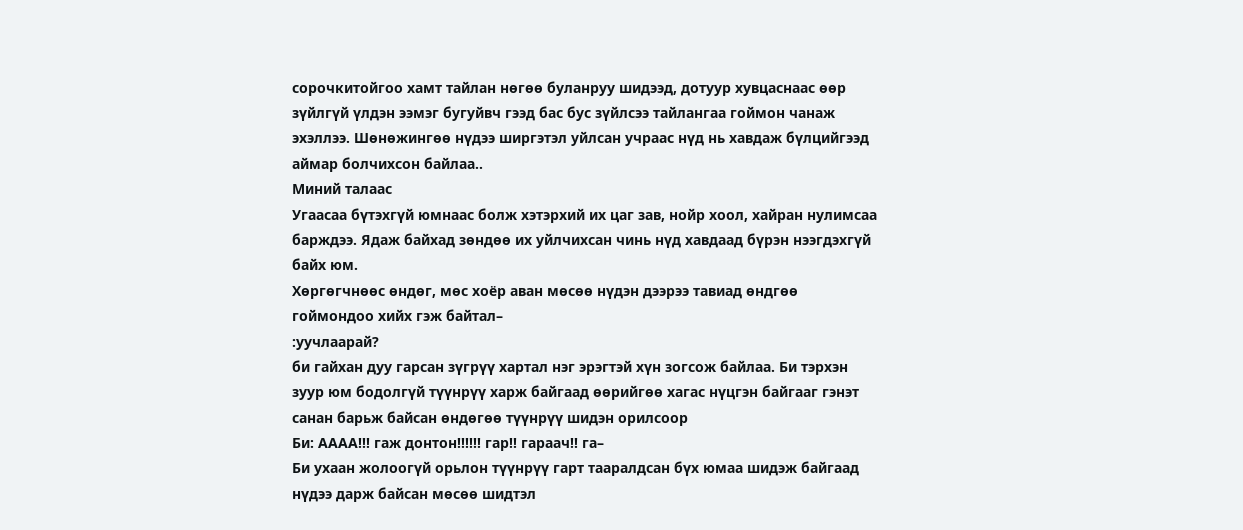сорочкитойгоо хамт тайлан нөгөө буланруу шидээд, дотуур хувцаснаас өөр зүйлгүй үлдэн ээмэг бугуйвч гээд бас бус зүйлсээ тайлангаа гоймон чанаж эхэллээ. Шөнөжингөө нүдээ ширгэтэл уйлсан учраас нүд нь хавдаж бүлцийгээд аймар болчихсон байлаа..
Миний талаас
Угаасаа бүтэхгүй юмнаас болж хэтэрхий их цаг зав, нойр хоол, хайран нулимсаа барждээ. Ядаж байхад зөндөө их уйлчихсан чинь нүд хавдаад бүрэн нээгдэхгүй байх юм.
Хөргөгчнөөс өндөг, мөс хоёр аван мөсөө нүдэн дээрээ тавиад өндгөө гоймондоо хийх гэж байтал–
:уучлаарай?
би гайхан дуу гарсан зүгрүү хартал нэг эрэгтэй хүн зогсож байлаа. Би тэрхэн зуур юм бодолгүй түүнрүү харж байгаад өөрийгөө хагас нүцгэн байгааг гэнэт санан барьж байсан өндөгөө түүнрүү шидэн орилсоор
Би: АААА!!! гаж донтон!!!!!! гар!! гараач!! га–
Би ухаан жолоогүй орьлон түүнрүү гарт тааралдсан бүх юмаа шидэж байгаад нүдээ дарж байсан мөсөө шидтэл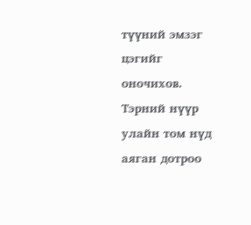түүний эмзэг цэгийг оночихов. Тэрний нүүр улайн том нүд аяган дотроо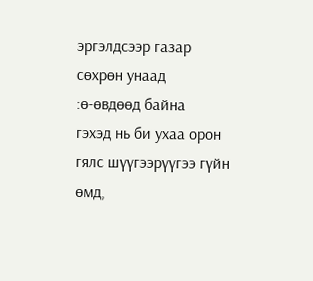эргэлдсээр газар сөхрөн унаад
:ө-өвдөөд байна
гэхэд нь би ухаа орон гялс шүүгээрүүгээ гүйн өмд,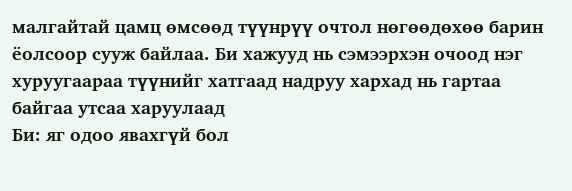малгайтай цамц өмсөөд түүнрүү очтол нөгөөдөхөө барин ёолсоор сууж байлаа. Би хажууд нь сэмээрхэн очоод нэг хуруугаараа түүнийг хатгаад надруу хархад нь гартаа байгаа утсаа харуулаад
Би: яг одоо явахгүй бол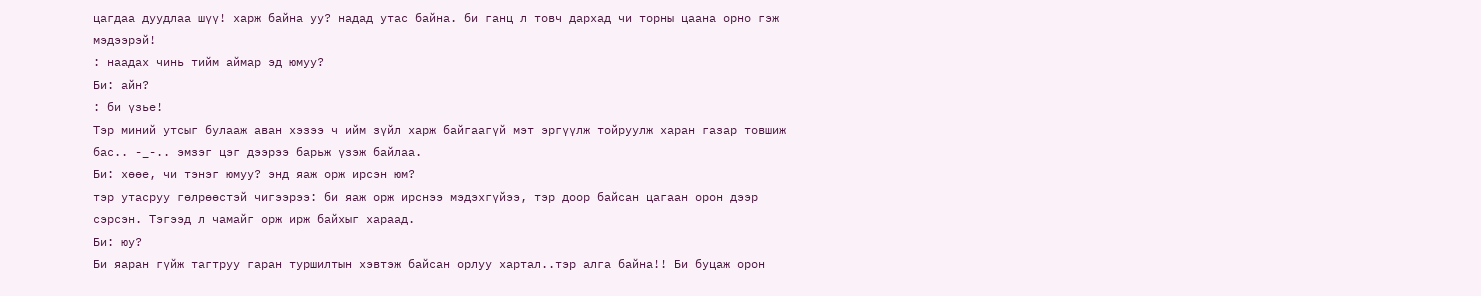цагдаа дуудлаа шүү! харж байна уу? надад утас байна. би ганц л товч дархад чи торны цаана орно гэж мэдээрэй!
: наадах чинь тийм аймар эд юмуу?
Би: айн?
: би үзье!
Тэр миний утсыг булааж аван хэзээ ч ийм зүйл харж байгаагүй мэт эргүүлж тойруулж харан газар товшиж бас.. -_-.. эмзэг цэг дээрээ барьж үзэж байлаа.
Би: хөөе, чи тэнэг юмуу? энд яаж орж ирсэн юм?
тэр утасруу гөлрөөстэй чигээрээ: би яаж орж ирснээ мэдэхгүйээ, тэр доор байсан цагаан орон дээр сэрсэн. Тэгээд л чамайг орж ирж байхыг хараад.
Би: юу?
Би яаран гүйж тагтруу гаран туршилтын хэвтэж байсан орлуу хартал..тэр алга байна!! Би буцаж орон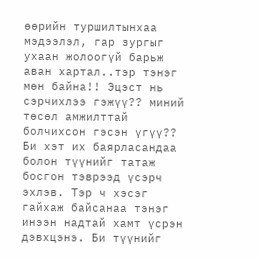өөрийн туршилтынхаа мэдээлэл, гар зургыг ухаан жолоогүй барьж аван хартал..тэр тэнэг мөн байна!! Эцэст нь сэрчихлээ гэжүү?? миний төсөл амжилттай болчихсон гэсэн үгүү??
Би хэт их баярласандаа болон түүнийг татаж босгон тэврээд үсэрч эхлэв. Тэр ч хэсэг гайхаж байсанаа тэнэг инээн надтай хамт үсрэн дэвхцэнэ. Би түүнийг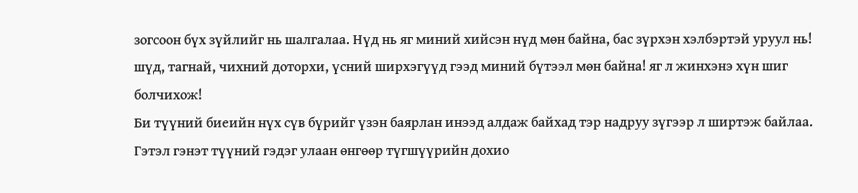зогсоон бүх зүйлийг нь шалгалаа. Нүд нь яг миний хийсэн нүд мөн байна, бас зүрхэн хэлбэртэй уруул нь! шүд, тагнай, чихний доторхи, үсний ширхэгүүд гээд миний бүтээл мөн байна! яг л жинхэнэ хүн шиг болчихож!
Би түүний биеийн нүх сүв бүрийг үзэн баярлан инээд алдаж байхад тэр надруу зүгээр л ширтэж байлаа. Гэтэл гэнэт түүний гэдэг улаан өнгөөр түгшүүрийн дохио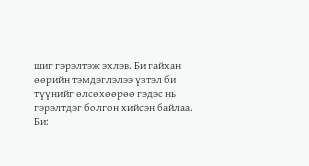шиг гэрэлтэж эхлэв. Би гайхан өөрийн тэмдэглэлээ үзтэл би түүнийг өлсөхөөрөө гэдэс нь гэрэлтдэг болгон хийсэн байлаа.
Би: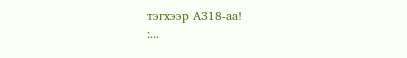тэгхээр А318-аа!
:...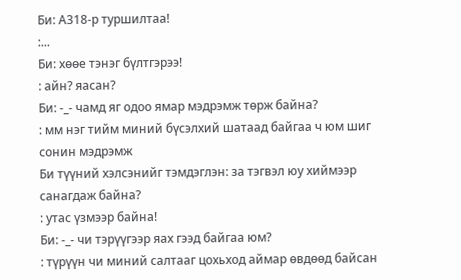Би: А318-р туршилтаа!
:...
Би: хөөе тэнэг бүлтгэрээ!
: айн? яасан?
Би: -_- чамд яг одоо ямар мэдрэмж төрж байна?
: мм нэг тийм миний бүсэлхий шатаад байгаа ч юм шиг сонин мэдрэмж
Би түүний хэлсэнийг тэмдэглэн: за тэгвэл юу хиймээр санагдаж байна?
: утас үзмээр байна!
Би: -_- чи тэрүүгээр яах гээд байгаа юм?
: түрүүн чи миний салтааг цохьход аймар өвдөөд байсан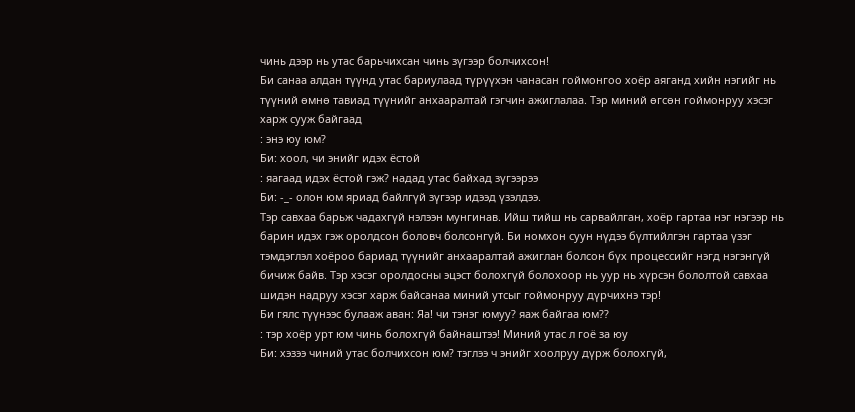чинь дээр нь утас барьчихсан чинь зүгээр болчихсон!
Би санаа алдан түүнд утас бариулаад түрүүхэн чанасан гоймонгоо хоёр аяганд хийн нэгийг нь түүний өмнө тавиад түүнийг анхааралтай гэгчин ажиглалаа. Тэр миний өгсөн гоймонруу хэсэг харж сууж байгаад
: энэ юу юм?
Би: хоол, чи энийг идэх ёстой
: яагаад идэх ёстой гэж? надад утас байхад зүгээрээ
Би: -_- олон юм яриад байлгүй зүгээр идээд үзэлдээ.
Тэр савхаа барьж чадахгүй нэлээн мунгинав. Ийш тийш нь сарвайлган, хоёр гартаа нэг нэгээр нь барин идэх гэж оролдсон боловч болсонгүй. Би номхон суун нүдээ бүлтийлгэн гартаа үзэг тэмдэглэл хоёроо бариад түүнийг анхааралтай ажиглан болсон бүх процессийг нэгд нэгэнгүй бичиж байв. Тэр хэсэг оролдосны эцэст болохгүй болохоор нь уур нь хүрсэн бололтой савхаа шидэн надруу хэсэг харж байсанаа миний утсыг гоймонруу дүрчихнэ тэр!
Би гялс түүнээс булааж аван: Яа! чи тэнэг юмуу? яаж байгаа юм??
: тэр хоёр урт юм чинь болохгүй байнаштээ! Миний утас л гоё за юу
Би: хэзээ чиний утас болчихсон юм? тэглээ ч энийг хоолруу дүрж болохгүй,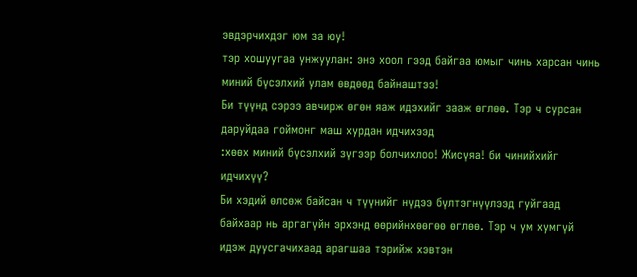эвдэрчихдэг юм за юу!
тэр хошуугаа унжуулан: энэ хоол гээд байгаа юмыг чинь харсан чинь миний бүсэлхий улам өвдөөд байнаштээ!
Би түүнд сэрээ авчирж өгөн яаж идэхийг зааж өглөө. Тэр ч сурсан даруйдаа гоймонг маш хурдан идчихээд
:хөөх миний бүсэлхий зүгээр болчихлоо! Жисүяа! би чинийхийг идчихүү?
Би хэдий өлсөж байсан ч түүнийг нүдээ бүлтэгнүүлээд гуйгаад байхаар нь аргагүйн эрхэнд өөрийнхөөгөө өглөө. Тэр ч ум хумгүй идэж дуусгачихаад арагшаа тэрийж хэвтэн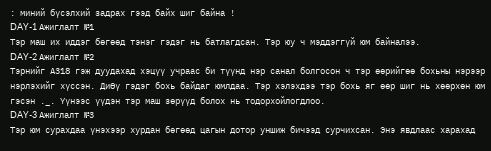: миний бүсэлхий задрах гээд байх шиг байна !
DAY-1 Ажиглалт №1
Тэр маш их иддэг бөгөөд тэнэг гэдэг нь батлагдсан. Тэр юу ч мэддэггүй юм байналээ.
DAY-2 Ажиглалт №2
Тэрнийг А318 гэж дуудахад хэцүү учраас би түүнд нэр санал болгосон ч тэр өөрийгөө бохьны нэрээр нэрлэхийг хүссэн. ДиӨү гэдэг бохь байдаг юмлдаа. Тэр хэлэхдээ тэр бохь яг өөр шиг нь хөөрхөн юм гэсэн ._. Үүнээс үүдэн тэр маш зөрүүд болох нь тодорхойлогдлоо.
DAY-3 Ажиглалт №3
Тэр юм сурахдаа үнэхээр хурдан бөгөөд цагын дотор уншиж бичээд сурчихсан. Энэ явдлаас харахад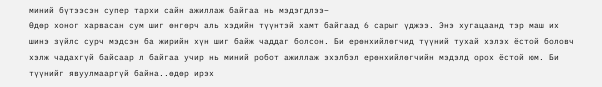миний бүтээсэн супер тархи сайн ажиллаж байгаа нь мэдэгдлээ–
Өдөр хоног харвасан сум шиг өнгөрч аль хэдийн түүнтэй хамт байгаад 6 сарыг үджээ. Энэ хугацаанд тэр маш их шинэ зүйлс сурч мэдсэн ба жирийн хүн шиг байж чаддаг болсон. Би ерөнхийлөгчид түүний тухай хэлэх ёстой боловч хэлж чадахгүй байсаар л байгаа учир нь миний робот ажиллаж эхэлбэл ерөнхийлөгчийн мэдэлд орох ёстой юм. Би түүнийг явуулмааргүй байна..өдөр ирэх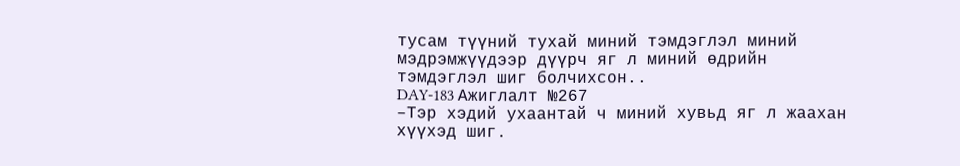тусам түүний тухай миний тэмдэглэл миний мэдрэмжүүдээр дүүрч яг л миний өдрийн тэмдэглэл шиг болчихсон..
DAY-183 Ажиглалт №267
–Тэр хэдий ухаантай ч миний хувьд яг л жаахан хүүхэд шиг.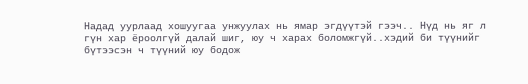Надад уурлаад хошуугаа унжуулах нь ямар эгдүүтэй гээч.. Нүд нь яг л гүн хар ёроолгүй далай шиг, юу ч харах боломжгүй..хэдий би түүнийг бүтээсэн ч түүний юу бодож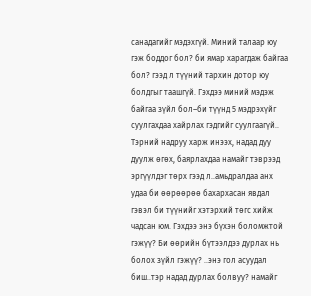санадагийг мэдэхгүй. Миний талаар юу гэж боддог бол? би ямар харагдаж байгаа бол? гээд л түүний тархин дотор юу болдгыг таашгүй. Гэхдээ миний мэдэж байгаа зүйл бол–би түүнд 5 мэдрэхүйг суулгахдаа хайрлах гэдгийг суулгаагүй..
Тэрний надруу харж инээх, надад дуу дуулж өгөх, баярлахдаа намайг тэврээд эргүүлдэг төрх гээд л..амьдралдаа анх удаа би өөрөөрөө бахархасан явдал гэвэл би түүнийг хэтэрхий төгс хийж чадсан юм. Гэхдээ энэ бүхэн боломжтой гэжүү? Би өөрийн бүтээлдээ дурлах нь болох зүйл гэжүү? ..энэ гол асуудал биш..тэр надад дурлах болвуу? намайг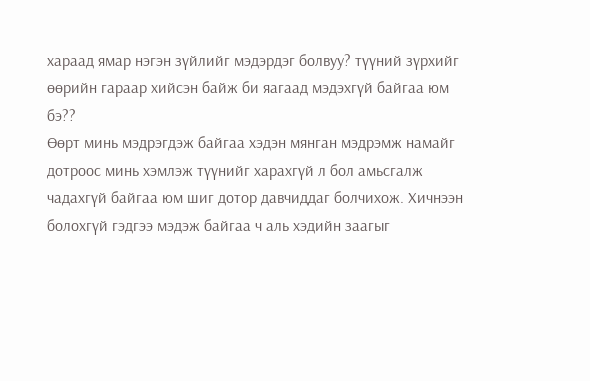хараад ямар нэгэн зүйлийг мэдэрдэг болвуу? түүний зүрхийг өөрийн гараар хийсэн байж би яагаад мэдэхгүй байгаа юм бэ??
Өөрт минь мэдрэгдэж байгаа хэдэн мянган мэдрэмж намайг дотроос минь хэмлэж түүнийг харахгүй л бол амьсгалж чадахгүй байгаа юм шиг дотор давчиддаг болчихож. Хичнээн болохгүй гэдгээ мэдэж байгаа ч аль хэдийн заагыг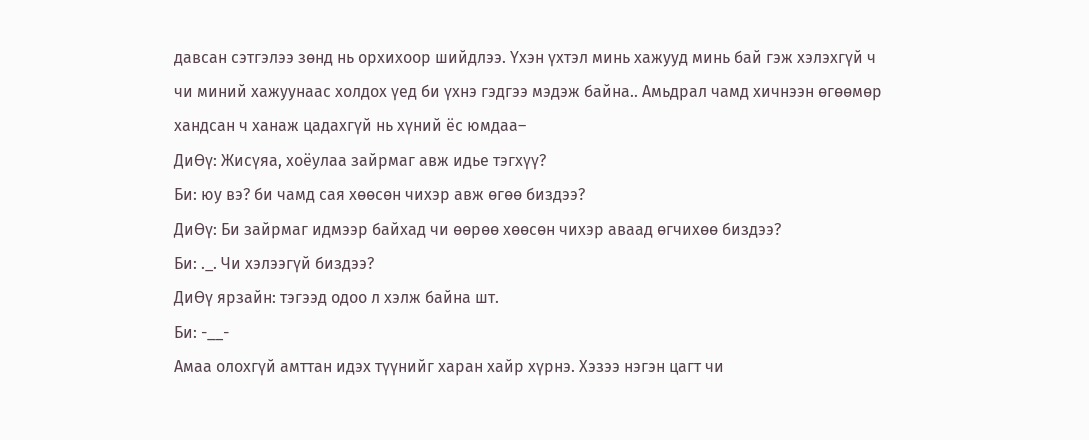давсан сэтгэлээ зөнд нь орхихоор шийдлээ. Үхэн үхтэл минь хажууд минь бай гэж хэлэхгүй ч чи миний хажуунаас холдох үед би үхнэ гэдгээ мэдэж байна.. Амьдрал чамд хичнээн өгөөмөр хандсан ч ханаж цадахгүй нь хүний ёс юмдаа–
ДиӨү: Жисүяа, хоёулаа зайрмаг авж идье тэгхүү?
Би: юу вэ? би чамд сая хөөсөн чихэр авж өгөө биздээ?
ДиӨү: Би зайрмаг идмээр байхад чи өөрөө хөөсөн чихэр аваад өгчихөө биздээ?
Би: ._. Чи хэлээгүй биздээ?
ДиӨү ярзайн: тэгээд одоо л хэлж байна шт.
Би: -__-
Амаа олохгүй амттан идэх түүнийг харан хайр хүрнэ. Хэзээ нэгэн цагт чи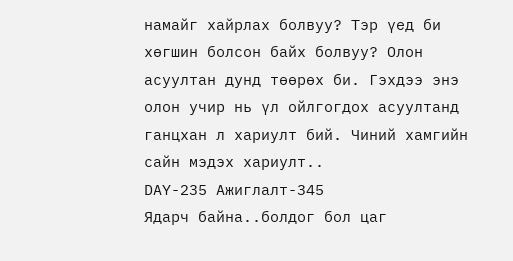намайг хайрлах болвуу? Тэр үед би хөгшин болсон байх болвуу? Олон асуултан дунд төөрөх би. Гэхдээ энэ олон учир нь үл ойлгогдох асуултанд ганцхан л хариулт бий. Чиний хамгийн сайн мэдэх хариулт..
DAY-235 Ажиглалт-345
Ядарч байна..болдог бол цаг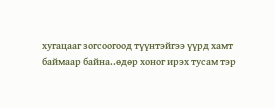хугацааг зогсоогоод түүнтэйгээ үүрд хамт баймаар байна..өдөр хоног ирэх тусам тэр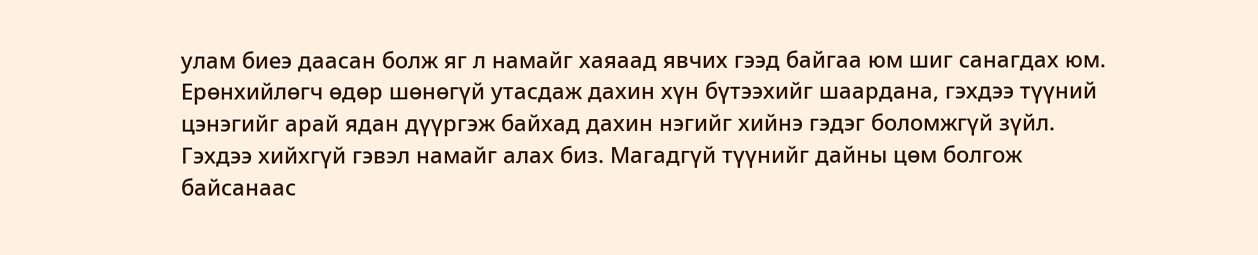улам биеэ даасан болж яг л намайг хаяаад явчих гээд байгаа юм шиг санагдах юм. Ерөнхийлөгч өдөр шөнөгүй утасдаж дахин хүн бүтээхийг шаардана, гэхдээ түүний цэнэгийг арай ядан дүүргэж байхад дахин нэгийг хийнэ гэдэг боломжгүй зүйл. Гэхдээ хийхгүй гэвэл намайг алах биз. Магадгүй түүнийг дайны цөм болгож байсанаас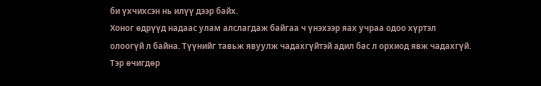би үхчихсэн нь илүү дээр байх.
Хоног өдрүүд надаас улам алслагдаж байгаа ч үнэхээр яах учраа одоо хүртэл олоогүй л байна. Түүнийг тавьж явуулж чадахгүйтэй адил бас л орхиод явж чадахгүй.
Тэр өчигдөр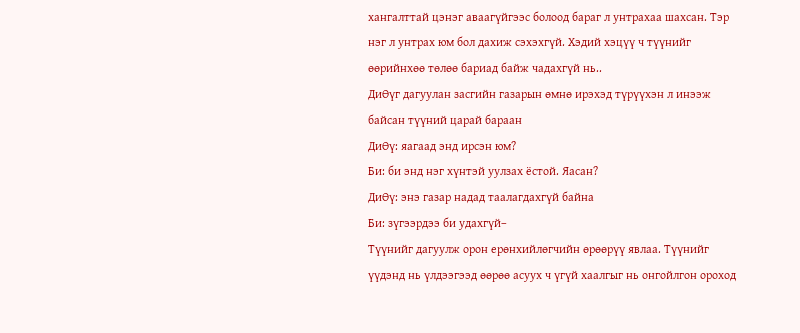хангалттай цэнэг аваагүйгээс болоод бараг л унтрахаа шахсан. Тэр нэг л унтрах юм бол дахиж сэхэхгүй. Хэдий хэцүү ч түүнийг өөрийнхөө төлөө бариад байж чадахгүй нь..
ДиӨүг дагуулан засгийн газарын өмнө ирэхэд түрүүхэн л инээж байсан түүний царай бараан
ДиӨү: яагаад энд ирсэн юм?
Би: би энд нэг хүнтэй уулзах ёстой. Яасан?
ДиӨү: энэ газар надад таалагдахгүй байна
Би: зүгээрдээ би удахгүй–
Түүнийг дагуулж орон ерөнхийлөгчийн өрөөрүү явлаа. Түүнийг үүдэнд нь үлдээгээд өөрөө асуух ч үгүй хаалгыг нь онгойлгон ороход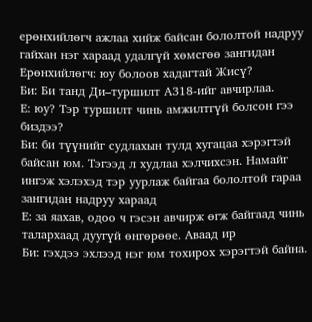ерөнхийлөгч ажлаа хийж байсан бололтой надруу гайхан нэг хараад удалгүй хөмсгөө зангидан
Ерөнхийлөгч: юу болоов хадагтай Жисү?
Би: Би танд Ди–туршилт А318-ийг авчирлаа.
Е: юу? Тэр туршилт чинь амжилтгүй болсон гээ биздээ?
Би: би түүнийг судлахын тулд хугацаа хэрэгтэй байсан юм. Тэгээд л худлаа хэлчихсэн. Намайг ингэж хэлэхэд тэр уурлаж байгаа бололтой гараа зангидан надруу хараад
Е: за яахав, одоо ч гэсэн авчирж өгж байгаад чинь талархаад дуугүй өнгөрөөе. Аваад ир
Би: гэхдээ эхлээд нэг юм тохирох хэрэгтэй байна.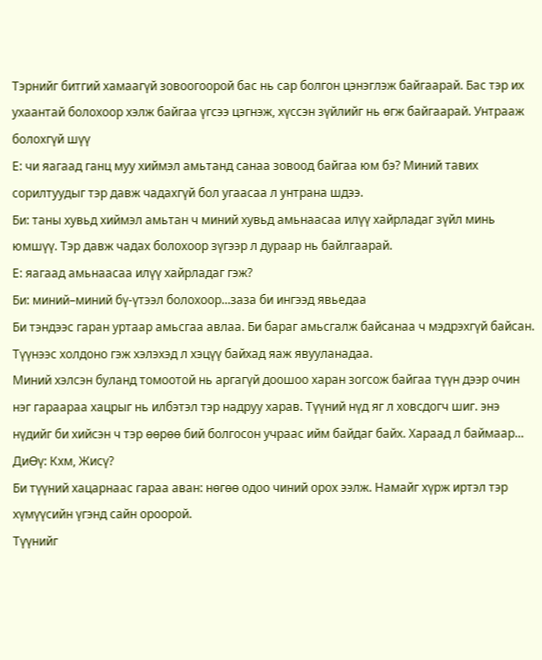Тэрнийг битгий хамаагүй зовоогоорой бас нь сар болгон цэнэглэж байгаарай. Бас тэр их ухаантай болохоор хэлж байгаа үгсээ цэгнэж, хүссэн зүйлийг нь өгж байгаарай. Унтрааж болохгүй шүү
Е: чи яагаад ганц муу хиймэл амьтанд санаа зовоод байгаа юм бэ? Миний тавих сорилтуудыг тэр давж чадахгүй бол угаасаа л унтрана шдээ.
Би: таны хувьд хиймэл амьтан ч миний хувьд амьнаасаа илүү хайрладаг зүйл минь юмшүү. Тэр давж чадах болохоор зүгээр л дураар нь байлгаарай.
Е: яагаад амьнаасаа илүү хайрладаг гэж?
Би: миний–миний бү-үтээл болохоор...заза би ингээд явьедаа
Би тэндээс гаран уртаар амьсгаа авлаа. Би бараг амьсгалж байсанаа ч мэдрэхгүй байсан. Түүнээс холдоно гэж хэлэхэд л хэцүү байхад яаж явууланадаа.
Миний хэлсэн буланд томоотой нь аргагүй доошоо харан зогсож байгаа түүн дээр очин нэг гараараа хацрыг нь илбэтэл тэр надруу харав. Түүний нүд яг л ховсдогч шиг. энэ нүдийг би хийсэн ч тэр өөрөө бий болгосон учраас ийм байдаг байх. Хараад л баймаар...
ДиӨү: Кхм, Жисү?
Би түүний хацарнаас гараа аван: нөгөө одоо чиний орох ээлж. Намайг хүрж иртэл тэр хүмүүсийн үгэнд сайн ороорой.
Түүнийг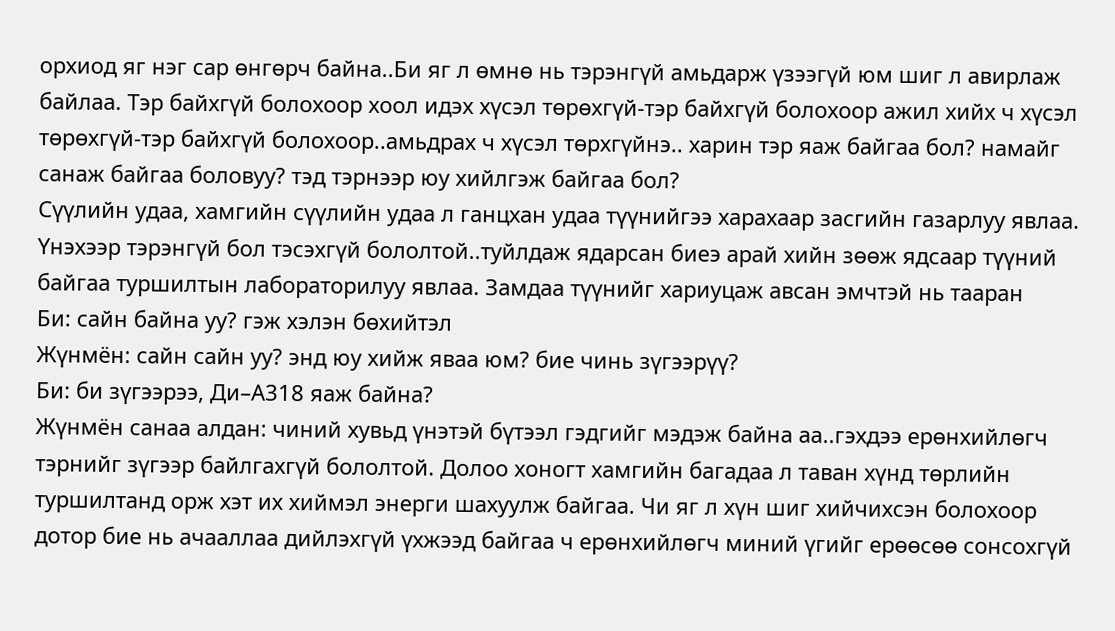орхиод яг нэг сар өнгөрч байна..Би яг л өмнө нь тэрэнгүй амьдарж үзээгүй юм шиг л авирлаж байлаа. Тэр байхгүй болохоор хоол идэх хүсэл төрөхгүй-тэр байхгүй болохоор ажил хийх ч хүсэл төрөхгүй-тэр байхгүй болохоор..амьдрах ч хүсэл төрхгүйнэ.. харин тэр яаж байгаа бол? намайг санаж байгаа боловуу? тэд тэрнээр юу хийлгэж байгаа бол?
Сүүлийн удаа, хамгийн сүүлийн удаа л ганцхан удаа түүнийгээ харахаар засгийн газарлуу явлаа. Үнэхээр тэрэнгүй бол тэсэхгүй бололтой..туйлдаж ядарсан биеэ арай хийн зөөж ядсаар түүний байгаа туршилтын лабораторилуу явлаа. Замдаа түүнийг хариуцаж авсан эмчтэй нь тааран
Би: сайн байна уу? гэж хэлэн бөхийтэл
Жүнмён: сайн сайн уу? энд юу хийж яваа юм? бие чинь зүгээрүү?
Би: би зүгээрээ, Ди–А318 яаж байна?
Жүнмён санаа алдан: чиний хувьд үнэтэй бүтээл гэдгийг мэдэж байна аа..гэхдээ ерөнхийлөгч тэрнийг зүгээр байлгахгүй бололтой. Долоо хоногт хамгийн багадаа л таван хүнд төрлийн туршилтанд орж хэт их хиймэл энерги шахуулж байгаа. Чи яг л хүн шиг хийчихсэн болохоор дотор бие нь ачааллаа дийлэхгүй үхжээд байгаа ч ерөнхийлөгч миний үгийг ерөөсөө сонсохгүй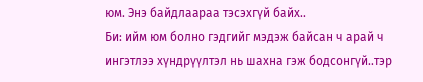юм. Энэ байдлаараа тэсэхгүй байх..
Би: ийм юм болно гэдгийг мэдэж байсан ч арай ч ингэтлээ хүндрүүлтэл нь шахна гэж бодсонгүй..тэр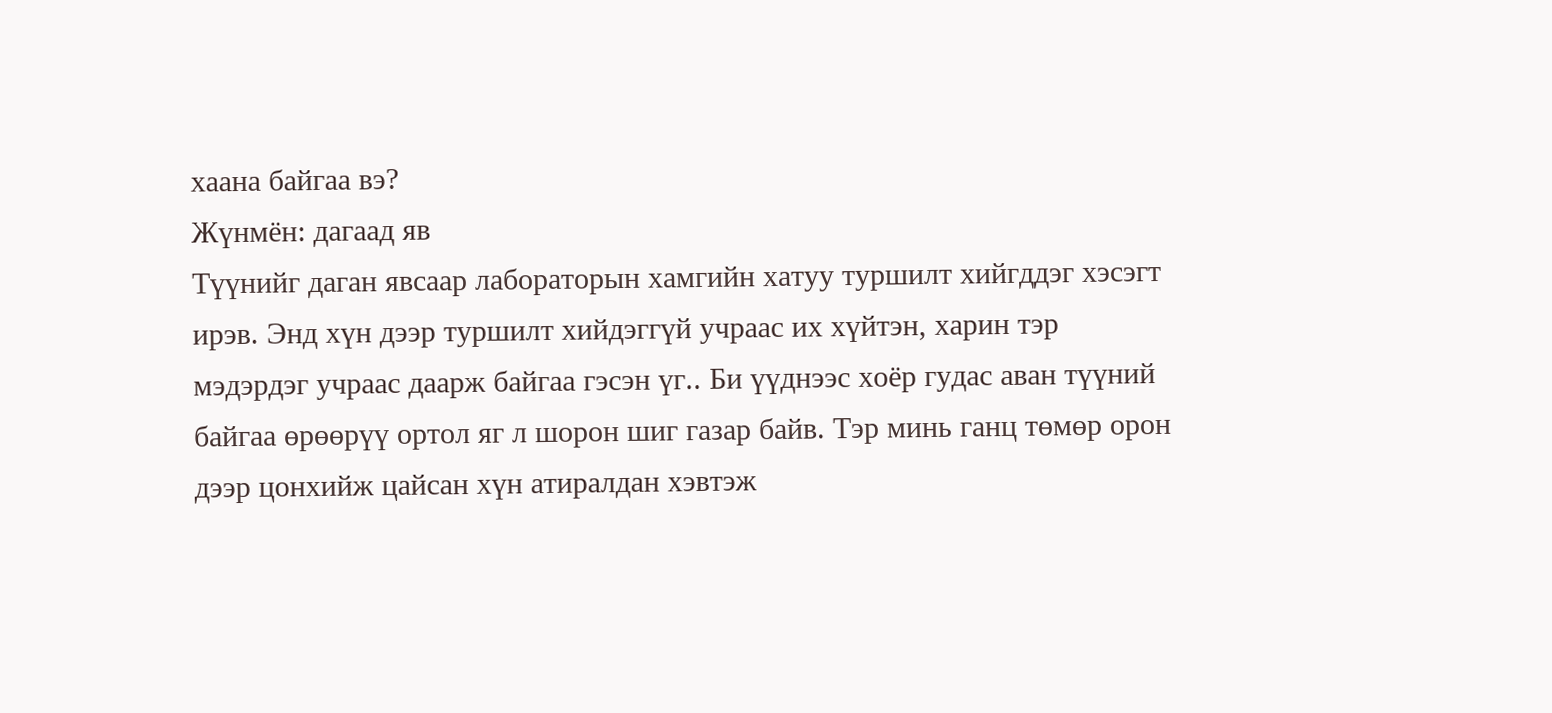хаана байгаа вэ?
Жүнмён: дагаад яв
Түүнийг даган явсаар лабораторын хамгийн хатуу туршилт хийгддэг хэсэгт ирэв. Энд хүн дээр туршилт хийдэггүй учраас их хүйтэн, харин тэр мэдэрдэг учраас даарж байгаа гэсэн үг.. Би үүднээс хоёр гудас аван түүний байгаа өрөөрүү ортол яг л шорон шиг газар байв. Тэр минь ганц төмөр орон дээр цонхийж цайсан хүн атиралдан хэвтэж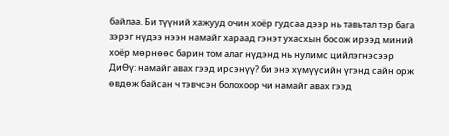байлаа. Би түүний хажууд очин хоёр гудсаа дээр нь тавьтал тэр бага зэрэг нүдээ нээн намайг хараад гэнэт ухасхын босож ирээд миний хоёр мөрнөөс барин том алаг нүдэнд нь нулимс цийлэгнэсээр
ДиӨү: намайг авах гээд ирсэнүү? би энэ хүмүүсийн үгэнд сайн орж өвдөж байсан ч тэвчсэн болохоор чи намайг авах гээд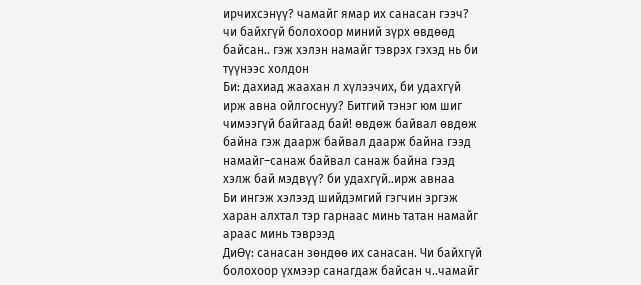ирчихсэнүү? чамайг ямар их санасан гээч? чи байхгүй болохоор миний зүрх өвдөөд байсан.. гэж хэлэн намайг тэврэх гэхэд нь би түүнээс холдон
Би: дахиад жаахан л хүлээчих, би удахгүй ирж авна ойлгоснуу? Битгий тэнэг юм шиг чимээгүй байгаад бай! өвдөж байвал өвдөж байна гэж даарж байвал даарж байна гээд намайг–санаж байвал санаж байна гээд хэлж бай мэдвүү? би удахгүй..ирж авнаа
Би ингэж хэлээд шийдэмгий гэгчин эргэж харан алхтал тэр гарнаас минь татан намайг араас минь тэврээд
ДиӨү: санасан зөндөө их санасан. Чи байхгүй болохоор үхмээр санагдаж байсан ч..чамайг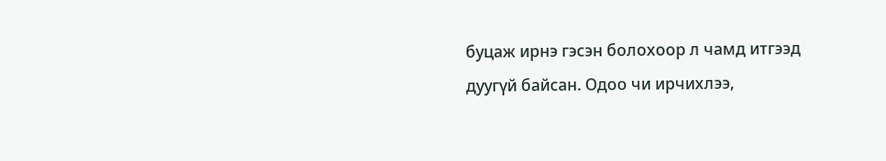буцаж ирнэ гэсэн болохоор л чамд итгээд дуугүй байсан. Одоо чи ирчихлээ,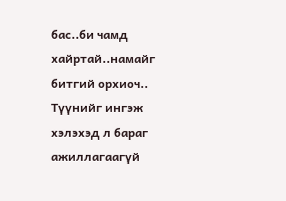бас..би чамд хайртай..намайг битгий орхиоч..
Түүнийг ингэж хэлэхэд л бараг ажиллагаагүй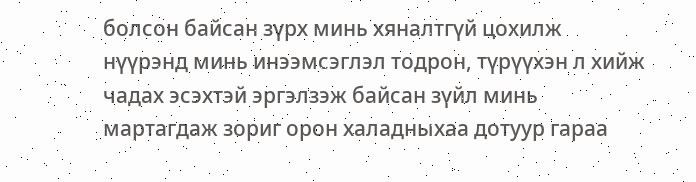болсон байсан зүрх минь хяналтгүй цохилж нүүрэнд минь инээмсэглэл тодрон, түрүүхэн л хийж чадах эсэхтэй эргэлзэж байсан зүйл минь мартагдаж зориг орон халадныхаа дотуур гараа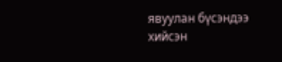явуулан бүсэндээ хийсэн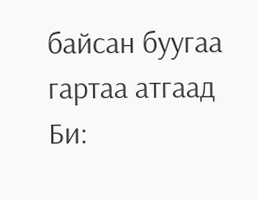байсан буугаа гартаа атгаад
Би: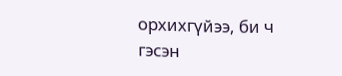орхихгүйээ, би ч гэсэн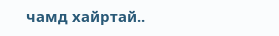чамд хайртай..